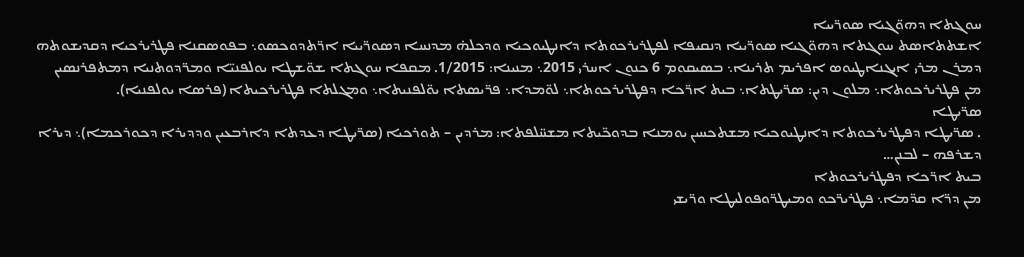ܚܘܓܬܐ ܕܗܘ̈ܓܝܐ ܣܘܪ̈ܝܝܐ
ܐܫܬܬܐܣܬ ܚܘܓܬܐ ܕܗܘ̈ܓܝܐ ܣܘܪ̈ܝܝܐ ܕܢܩܝܦܐ ܠܦܛܪܝܪܟܘܬܐ ܕܐܢܛܝܘܟܝܐ ܘܕܟܠܗ̇ ܡܕܢܚܐ ܕܣܘܪ̈ܝܝܐ ܐܪ̈ܬܕܘܟܣܘ܆ ܒܦܘܣܩܢܐ ܦܛܪܝܪܟܝܐ ܕܩܕܝܫܘܬܗ ܕܡܪܢ ܡܪܝ ܐܝܓܢܐܛܝܘܣ ܐܦܪܝܡ ܬܪܝܢܐ܆ ܒܣܝܩܘܡ 6 ܟܢܘܢ ܐܚܪܝ 2015܆ ܡܢܝܢܐ: 1/2015. ܡܩܦܐ ܚܘܓܬܐ ܫܘ̈ܫܛܐ ܝܘܠܦܢܝ̈ܐ ܘܡܪ̈ܕܘܬܢܝܐ ܕܡܬܦܪܢܣܝܢ ܡܢ ܦܛܪܝܪܟܘܬܐ܆ ܡܠܘܢ ܕܝܢ: ܣܪ̈ܝܛܬܐ܆ ܒܝܬ ܐܪ̈ܟܐ ܕܦܛܪܝܪܟܘܬܐ܆ ܠܘ̈ܡܕܐ܆ ܦܪ̈ܝܣܬܐ ܝܘ̈ܠܦܢܝܬܐ܆ ܘܡܓܠܬܐ ܦܛܪܝܪܟܝܬܐ (ܦܪܣܐ ܝܘܠܦܢܝܐ).
ܣܪ̈ܝܛܐ
. ܣܪ̈ܝܛܐ ܕܦܛܪܝܪܟܘܬܐ ܕܐܢܛܝܘܟܝܐ ܡܫܬܟܚܝܢ ܝܘܡܢܐ ܒܕܘܟ̈ܝܬܐ ܡܫܚ̈ܠܦܬܐ: ܡܪܕܝܢ – ܬܘܪܟܝܐ (ܣܪ̈ܝܛܐ ܕܥܕܬܐ ܕܐܪܒܥܝܢ ܘܕܕܝܪܐ ܕܟܘܪܟܡܐ)܆ ܕܝܪܐ ܕܫܪܦܗ – ܠܒܢܢ…
ܒܝܬ ܐܪ̈ܟܐ ܕܦܛܪܝܪܟܘܬܐ
ܡܢ ܕܪ̈ܐ ܩܕ̈ܡܐ܆ ܦܛܪܝܪ̈ܟܘ ܘܡܝܛܪ̈ܘܦܘܠܝܛܐ ܘܪ̈ܝܫܝ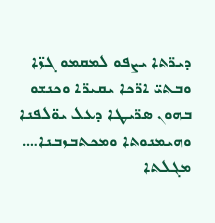ܕܝܪ̈ܬܐ ܝܨܦܘ ܠܡܩܡܘ ܓܙ̈ܐ ܘܒܬܝ̈ ܐܪ̈ܟܐ ܝܩܝܪ̈ܐ ܘܟܢܫܘ ܒܗܘܢ ܣܪ̈ܝܛܐ ܕܥܠ ܝܘ̈ܠܦܢܐ ܘܗܝܡܢܘܬܐ ܘܡܟܬܒܙܒܢܐ.…
ܡܓܠܬܐ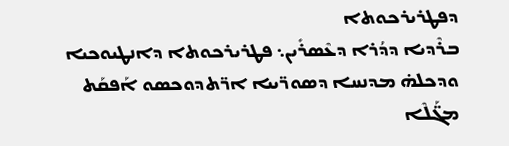ܕܦܛܪܝܪܟܘܬܐ
ܒܪܶܕܝܐ ܕܕܳܪܐ ܕܥܶܣܪܺܝܢ܆ ܦܛܪܝܪܟܘܬܐ ܕܐܢܛܝܘܟܝܐ ܘܕܟܠܗ̇ ܡܕܢܚܐ ܕܣܘܪ̈ܝܝܐ ܐܪ̈ܬܕܘܟܣܘ ܐܰܦܩܰܬ ܡܓ̈ܰܠܶܐ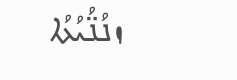ܙܢܳܢ̈ܳܝܳܬܳܐ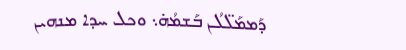ܕܰܡܡܰܠ̈ܠܳܢ ܒܰܫܡܳܗ̇܆ ܘܟܠ ܚܕܐ ܡܢܗܝܢ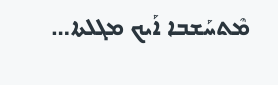ܡܶܬܚܰܫܒܐ ܐܰܝܟ ܡܓܠܬܐ…